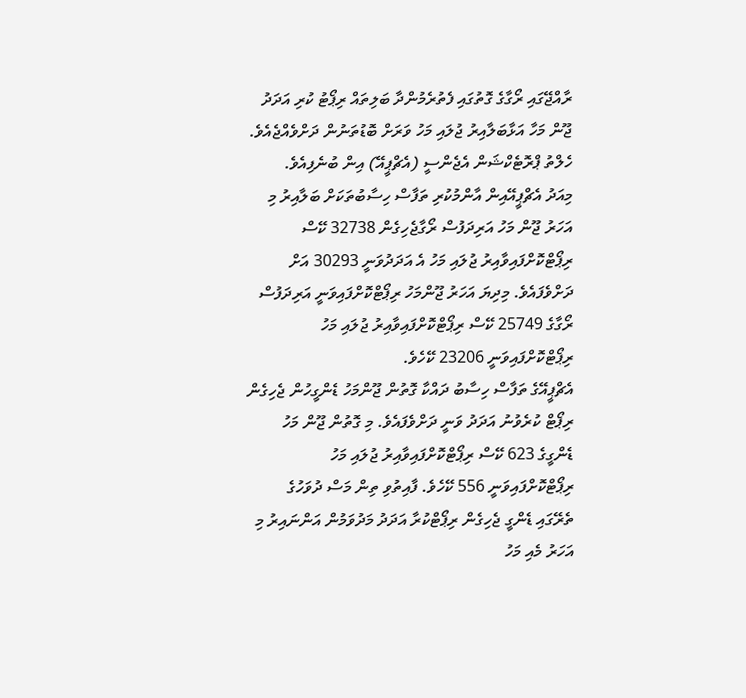ރާއްޖޭގައި ރޯގާގެ ގޮތުގައި ފެތުރެމުންދާ ބަލިތައް ރިޕޯޓު ކުރި އަދަދު ޖޫން މަހާ އަޅާބަލާއިރު ޖުލައި މަހު ވަރަށް ބޮޑުތަނުން ދަށްވެއްޖެއެވެ. ހެލްތު ޕްރޮޓެކްޝަން އެޖެންސީ (އެޗްޕީއޭ) އިން ބުނެފިއެވެ.
މިއަދު އެޗްޕީއޭއިން އާންމުކުރި ތަފާސް ހިސާބުތަކަށް ބަލާއިރު މި އަހަރު ޖޫން މަހު އަރިދަފުސް ރޯގާޖެހިގެން 32738 ކޭސް ރިޕޯޓްކޮށްފައިވާއިރު ޖުލައި މަހު އެ އަދަދުވަނީ 30293 އަށް ދަށްވެފައެވެ. މިދިޔަ އަހަރު ޖޫންމަހު ރިޕޯޓްކޮށްފައިވަނީ އަރިދަފުސް ރޯގާގެ 25749 ކޭސް ރިޕޯޓްކޮށްފައިވާއިރު ޖުލައި މަހު ރިޕޯޓްކޮށްފައިވަނީ 23206 ކޭހެވެ.
އެޗްޕީއޭގެ ތަފާސް ހިސާބު ދައްކާ ގޮތުން ޖޫންމަހު ޑެންގީހުން ޖެހިގެން ރިޕޯޓް ކުރެވުނު އަދަދު ވަނީ ދަށްވެފައެވެ. މި ގޮތުން ޖޫން މަހު ޑެންގީގެ 623 ކޭސް ރިޕޯޓްކޮށްފައިވާއިރު ޖުލައި މަހު ރިޕޯޓްކޮށްފައިވަނީ 556 ކޭހެވެ. ފާއިތުވި ތިން މަސް ދުވަހުގެ ތެރޭގައި ޑެންގީ ޖެހިގެން ރިޕޯޓްކުރާ އަދަދު މަދުވަމުން އަންނައިރު މި އަހަރު މެއި މަހު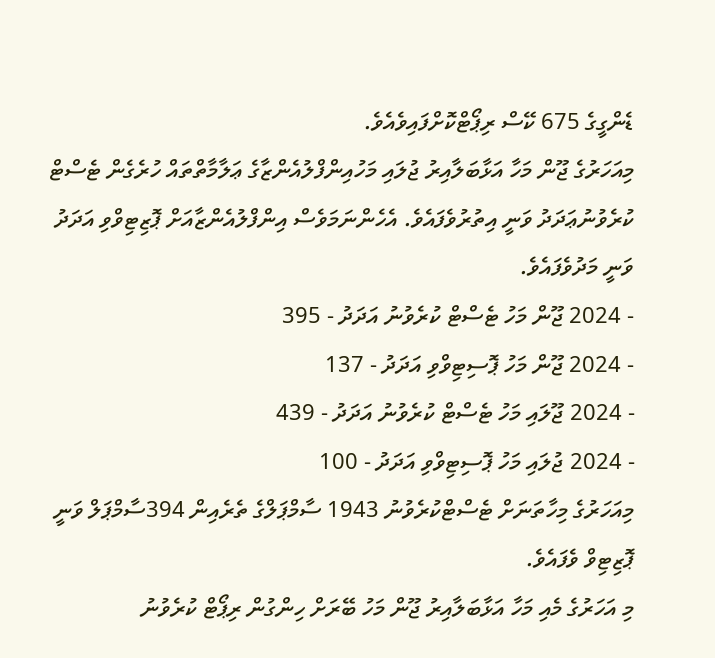ޑެންގީގެ 675 ކޭސް ރިޕޯޓްކޮށްފައިވެއެވެ.
މިއަހަރުގެ ޖޫން މަހާ އަޅާބަލާއިރު ޖުލައި މަހުއިންފްލުއެންޒާގެ ޢަލާމާތްތައް ހުރެގެން ޓެސްޓް ކުރެވުނުޢަދަދު ވަނީ އިތުރުވެފައެވެ. އެހެންނަމަވެސް އިންފްލުއެންޒާއަށް ޕޮޒިޓިވްވި އަދަދު ވަނީ މަދުވެފައެވެ.
- 2024 ޖޫން މަހު ޓެސްޓް ކުރެވުނު އަދަދު - 395
- 2024 ޖޫން މަހު ޕޮސިޓިވްވި އަދަދު - 137
- 2024 ޖޫލައި މަހު ޓެސްޓް ކުރެވުނު އަދަދު - 439
- 2024 ޖުލައި މަހު ޕޮސިޓިވްވި އަދަދު - 100
މިއަހަރުގެ މިހާތަނަށް ޓެސްޓްކުރެވުނު 1943 ސާމްޕަލްގެ ތެރެއިން 394ސާމްޕަލް ވަނީ ޕޮޒިޓިވް ވެފައެވެ.
މި އަހަރުގެ މެއި މަހާ އަޅާބަލާއިރު ޖޫން މަހު ބޭރަށް ހިންގުން ރިޕޯޓް ކުރެވުނު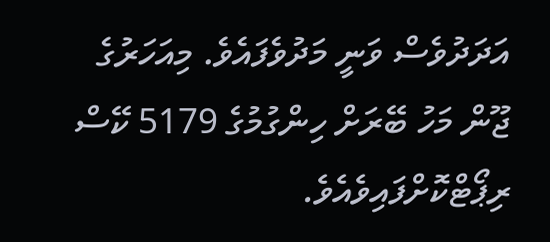އަދަދުވެސް ވަނީ މަދުވެފައެވެ. މިއަހަރުގެ ޖޫން މަހު ބޭރަށް ހިންގުމުގެ 5179 ކޭސް ރިޕޯޓްކޮށްފައިވެއެވެ.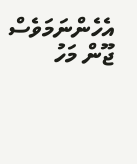އެހެންނަމަވެސް ޖޫން މަހު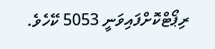ރިޕޯޓްކޮށްފައިވަނީ 5053 ކޭހެވެ.